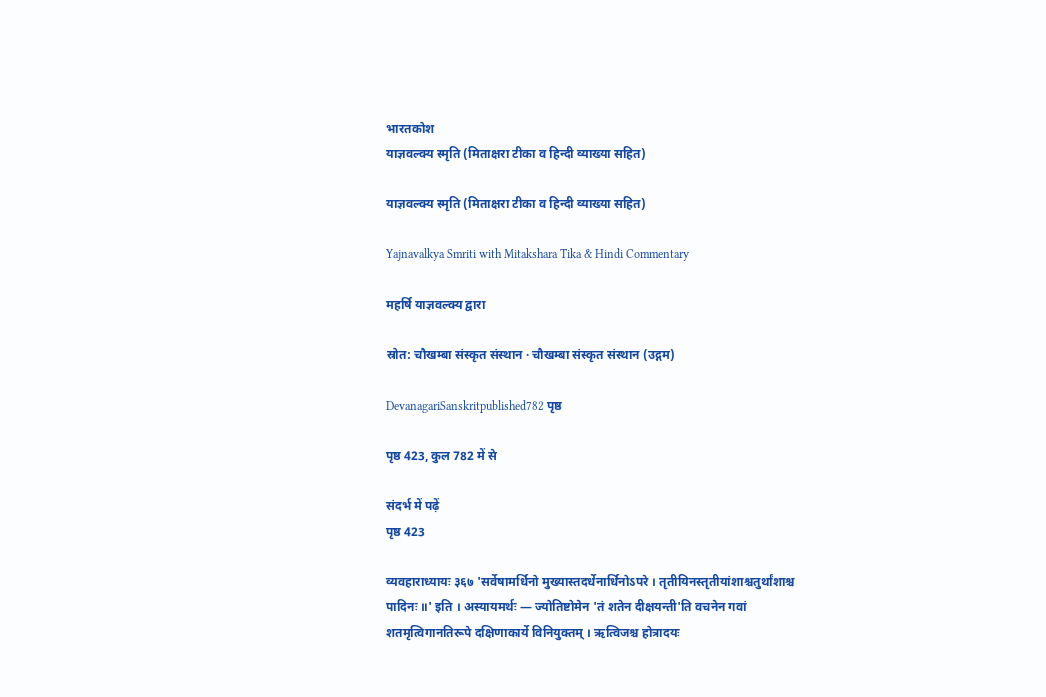भारतकोश
याज्ञवल्क्य स्मृति (मिताक्षरा टीका व हिन्दी व्याख्या सहित)

याज्ञवल्क्य स्मृति (मिताक्षरा टीका व हिन्दी व्याख्या सहित)

Yajnavalkya Smriti with Mitakshara Tika & Hindi Commentary

महर्षि याज्ञवल्क्य द्वारा

स्रोत: चौखम्बा संस्कृत संस्थान · चौखम्बा संस्कृत संस्थान (उद्गम)

DevanagariSanskritpublished782 पृष्ठ

पृष्ठ 423, कुल 782 में से

संदर्भ में पढ़ें
पृष्ठ 423

व्यवहाराध्यायः ३६७ 'सर्वेषामर्धिनो मुख्यास्तदर्धेनार्धिनोऽपरे । तृतीयिनस्तृतीयांशाश्चतुर्थांशाश्च पादिनः ॥' इति । अस्यायमर्थः — ज्योतिष्टोमेन 'तं शतेन दीक्षयन्ती'ति वचनेन गवां शतमृत्विगानतिरूपे दक्षिणाकार्ये विनियुक्तम् । ऋत्विजश्च होत्रादयः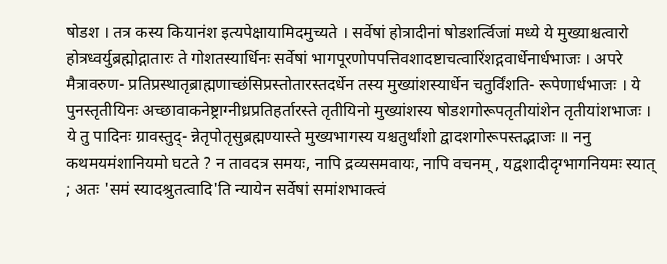षोडश । तत्र कस्य कियानंश इत्यपेक्षायामिदमुच्यते । सर्वेषां होत्रादीनां षोडशर्त्विजां मध्ये ये मुख्याश्चत्वारो होत्रध्वर्युब्रह्मोद्गातारः ते गोशतस्यार्धिनः सर्वेषां भागपूरणोपपत्तिवशादष्टाचत्वारिंशद्गवार्धेनार्धभाजः । अपरे मैत्रावरुण- प्रतिप्रस्थातृब्राह्मणाच्छंसिप्रस्तोतारस्तदर्धेन तस्य मुख्यांशस्यार्धेन चतुर्विंशति- रूपेणार्धभाजः । ये पुनस्तृतीयिनः अच्छावाकनेष्ट्राग्नीध्रप्रतिहर्तारस्ते तृतीयिनो मुख्यांशस्य षोडशगोरूपतृतीयांशेन तृतीयांशभाजः । ये तु पादिनः ग्रावस्तुद्- न्नेतृपोतृसुब्रह्मण्यास्ते मुख्यभागस्य यश्चतुर्थांशो द्वादशगोरूपस्तद्भाजः ॥ ननु कथमयमंशानियमो घटते ? न तावदत्र समयः, नापि द्रव्यसमवायः, नापि वचनम् , यद्वशादीदृग्भागनियमः स्यात् ; अतः 'समं स्यादश्रुतत्वादि'ति न्यायेन सर्वेषां समांशभाक्त्वं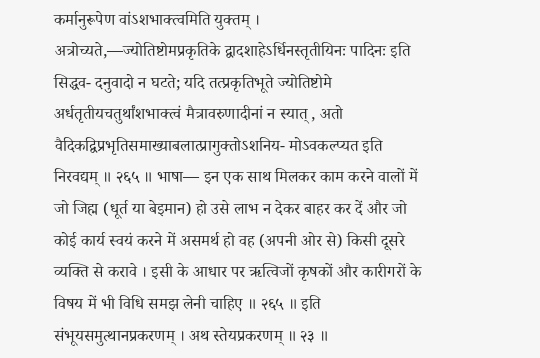कर्मानुरूपेण वांऽशभाक्त्वमिति युक्तम् । अत्रोच्यते,—ज्योतिष्टोमप्रकृतिके द्वादशाहेऽर्धिनस्तृतीयिनः पादिनः इति सिद्धव- दनुवादो न घटते; यदि तत्प्रकृतिभूते ज्योतिष्टोमे अर्धतृतीयचतुर्थांशभाक्त्वं मैत्रावरुणादीनां न स्यात् , अतो वैदिकद्विप्रभृतिसमाख्याबलात्प्रागुक्तोऽशनिय- मोऽवकल्प्यत इति निरवद्यम् ॥ २६५ ॥ भाषा— इन एक साथ मिलकर काम करने वालों में जो जिह्म (धूर्त या बेइमान) हो उसे लाभ न देकर बाहर कर दें और जो कोई कार्य स्वयं करने में असमर्थ हो वह (अपनी ओर से) किसी दूसरे व्यक्ति से करावे । इसी के आधार पर ऋत्विजों कृषकों और कारीगरों के विषय में भी विधि समझ लेनी चाहिए ॥ २६५ ॥ इति संभूयसमुत्थानप्रकरणम् । अथ स्तेयप्रकरणम् ॥ २३ ॥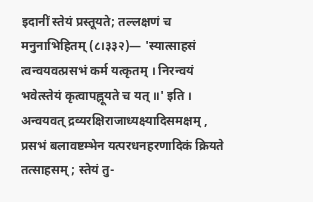इदानीं स्तेयं प्रस्तूयते; तल्लक्षणं च मनुनाभिहितम् (८।३३२)— 'स्यात्साहसं त्वन्वयवत्प्रसभं कर्म यत्कृतम् । निरन्वयं भवेत्स्तेयं कृत्वापह्नूयते च यत् ॥' इति । अन्वयवत् द्रव्यरक्षिराजाध्यक्ष्यादिसमक्षम् , प्रसभं बलावष्टम्भेन यत्परधनहरणादिकं क्रियते तत्साहसम् ; स्तेयं तु-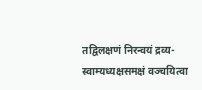तद्विलक्षणं निरन्वयं द्रव्य- स्वाम्यध्यक्षसमक्षं वञ्चयित्वा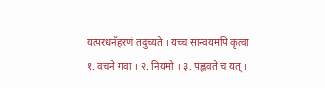यत्परधनॅहरणं तदुच्यते । यच्च सान्वयमपि कृत्वा १. वचने गवा । २. नियमो । ३. पह्लवते च यत् ।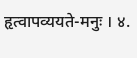हृत्वापव्ययते-मनुः । ४.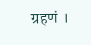ग्रहणं ।